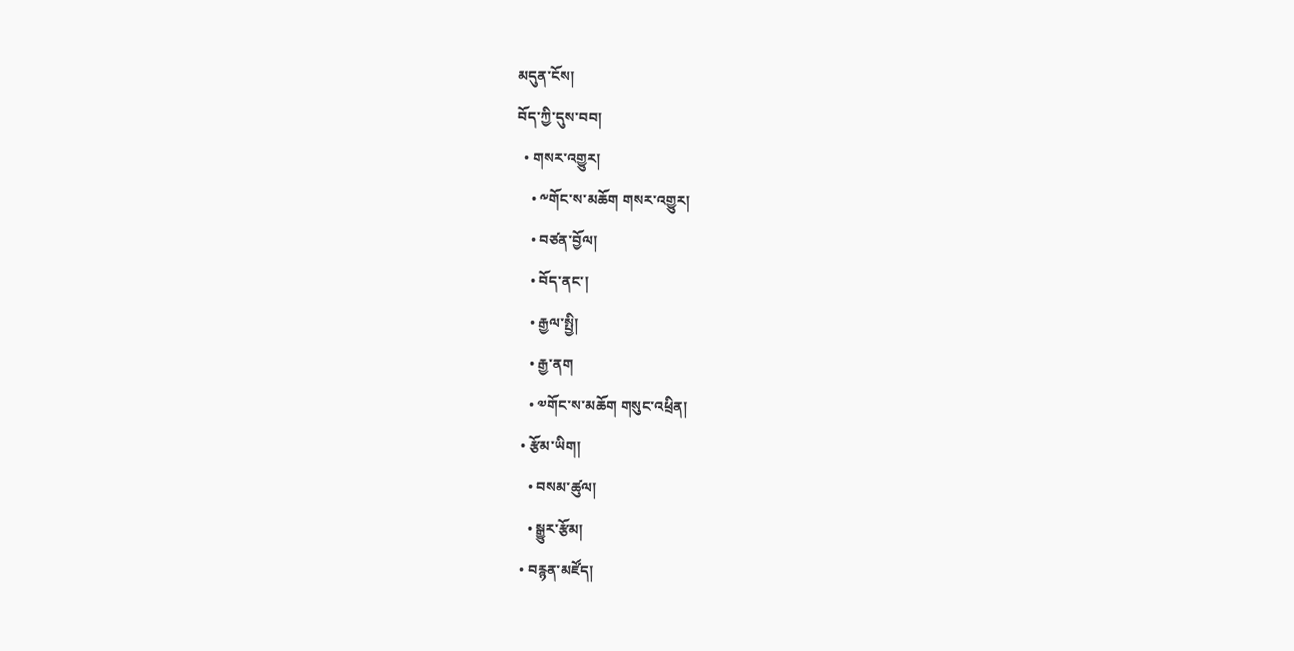མདུན་ངོས།
བོད་ཀྱི་དུས་བབ།
  • གསར་འགྱུར།
    • ༸གོང་ས་མཆོག གསར་འགྱུར།
    • བཙན་བྱོལ།
    • བོད་ནང་།
    • རྒྱལ་སྤྱི།
    • རྒྱ་ནག
    • ༧གོང་ས་མཆོག གསུང་འཕྲིན།
  • རྩོམ་ཡིག།
    • བསམ་ཚུལ།
    • སྒྱུར་རྩོམ།
  • བརྙན་མཛོད།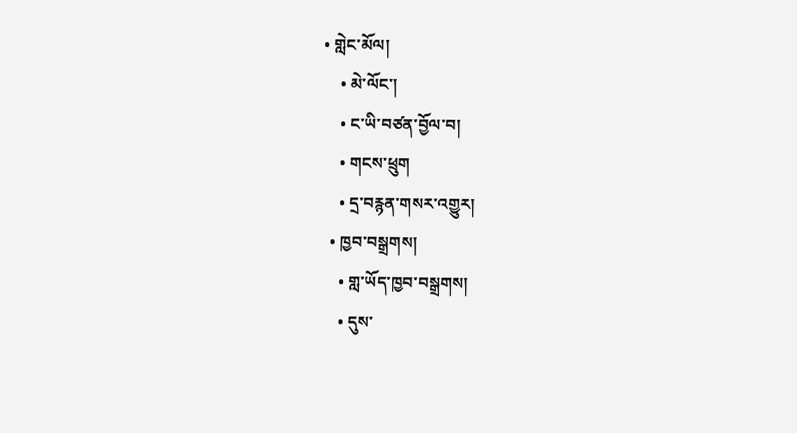• གླེང་མོལ།
    • མེ་ལོང་།
    • ང་ཡི་བཙན་བྱོལ་བ།
    • གངས་ཕྲུག
    • དྲ་བརྙན་གསར་འགྱུར།
  • ཁྱབ་བསྒྲགས།
    • གླ་ཡོད་ཁྱབ་བསྒྲགས།
    • དུས་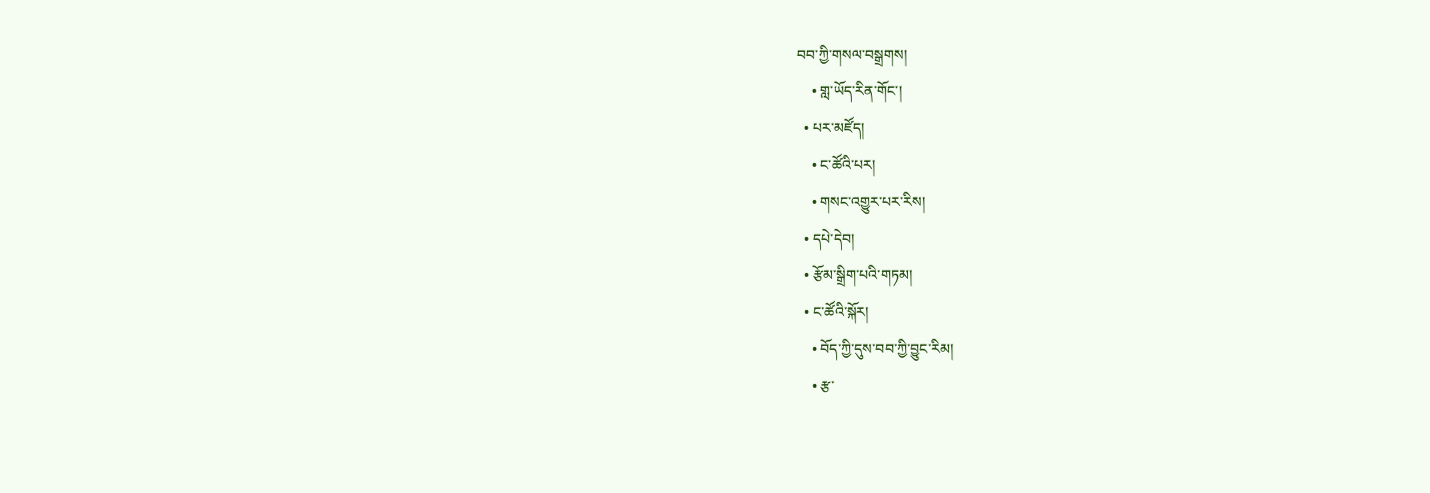བབ་ཀྱི་གསལ་བསྒྲགས།
    • གླ་ཡོད་རིན་གོང་།
  • པར་མཛོད།
    • ང་ཚོའི་པར།
    • གསང་འགྱུར་པར་རིས།
  • དཔེ་དེབ།
  • རྩོམ་སྒྲིག་པའི་གཏམ།
  • ང་ཚོའི་སྐོར།
    • བོད་ཀྱི་དུས་བབ་ཀྱི་བྱུང་རིམ།
    • རྩ་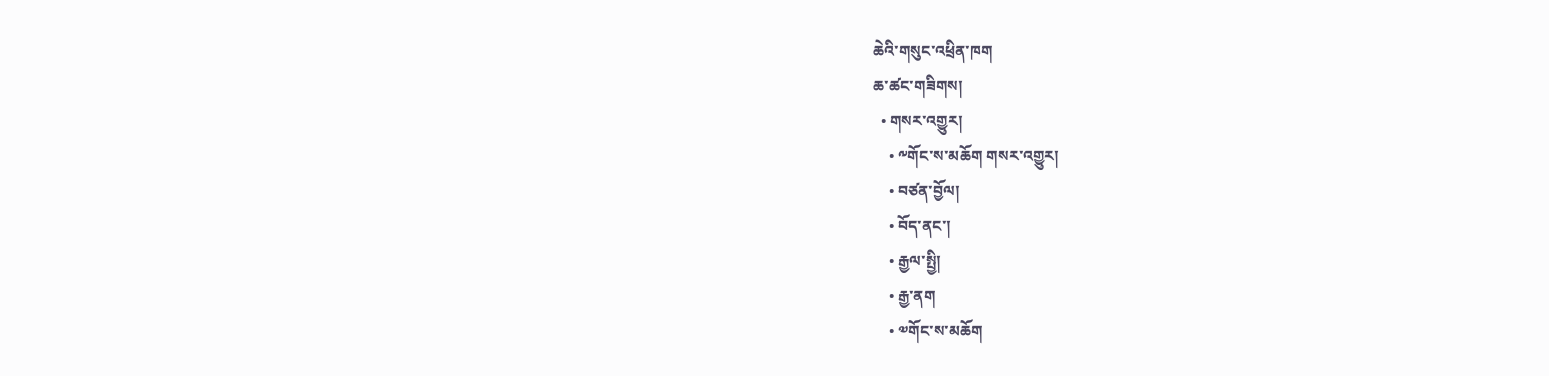ཆེའི་གསུང་འཕྲིན་ཁག
ཆ་ཚང་གཟིགས།
  • གསར་འགྱུར།
    • ༸གོང་ས་མཆོག གསར་འགྱུར།
    • བཙན་བྱོལ།
    • བོད་ནང་།
    • རྒྱལ་སྤྱི།
    • རྒྱ་ནག
    • ༧གོང་ས་མཆོག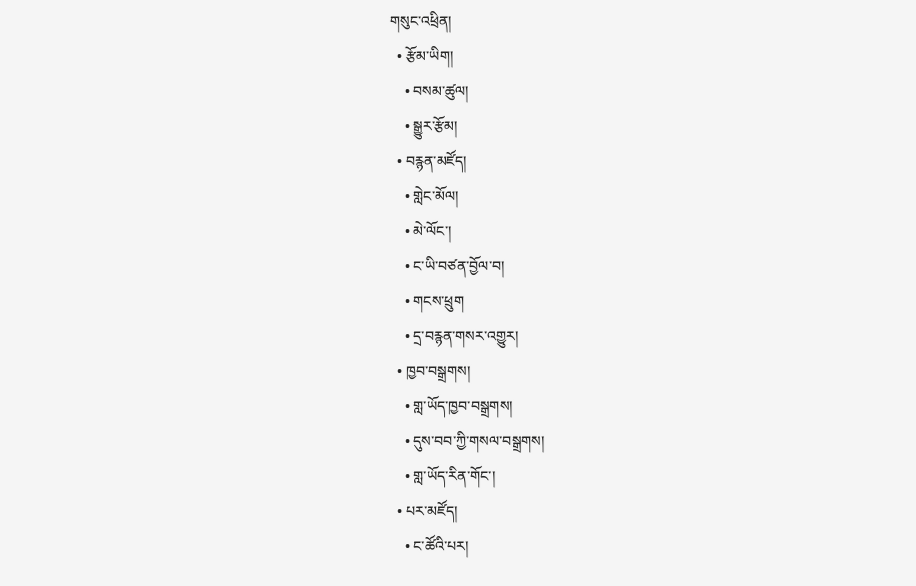གསུང་འཕྲིན།
  • རྩོམ་ཡིག།
    • བསམ་ཚུལ།
    • སྒྱུར་རྩོམ།
  • བརྙན་མཛོད།
    • གླེང་མོལ།
    • མེ་ལོང་།
    • ང་ཡི་བཙན་བྱོལ་བ།
    • གངས་ཕྲུག
    • དྲ་བརྙན་གསར་འགྱུར།
  • ཁྱབ་བསྒྲགས།
    • གླ་ཡོད་ཁྱབ་བསྒྲགས།
    • དུས་བབ་ཀྱི་གསལ་བསྒྲགས།
    • གླ་ཡོད་རིན་གོང་།
  • པར་མཛོད།
    • ང་ཚོའི་པར།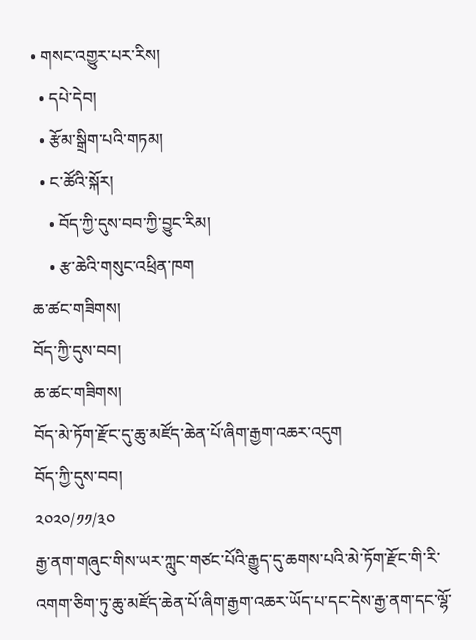• གསང་འགྱུར་པར་རིས།
  • དཔེ་དེབ།
  • རྩོམ་སྒྲིག་པའི་གཏམ།
  • ང་ཚོའི་སྐོར།
    • བོད་ཀྱི་དུས་བབ་ཀྱི་བྱུང་རིམ།
    • རྩ་ཆེའི་གསུང་འཕྲིན་ཁག
ཆ་ཚང་གཟིགས།
བོད་ཀྱི་དུས་བབ།
ཆ་ཚང་གཟིགས།
བོད་མེ་ཏོག་རྫོང་དུ་ཆུ་མཛོད་ཆེན་པོ་ཞིག་རྒྱག་འཆར་འདུག
བོད་ཀྱི་དུས་བབ།
༢༠༢༠/༡༡/༣༠
རྒྱ་ནག་གཞུང་གིས་ཡར་ཀླུང་གཙང་པོའི་རྒྱུད་དུ་ཆགས་པའི་མེ་ཏོག་རྫོང་གི་རི་འགག་ཅིག་ཏུ་ཆུ་མཛོད་ཆེན་པོ་ཞིག་རྒྱག་འཆར་ཡོད་པ་དང་དེས་རྒྱ་ནག་དང་ལྷོ་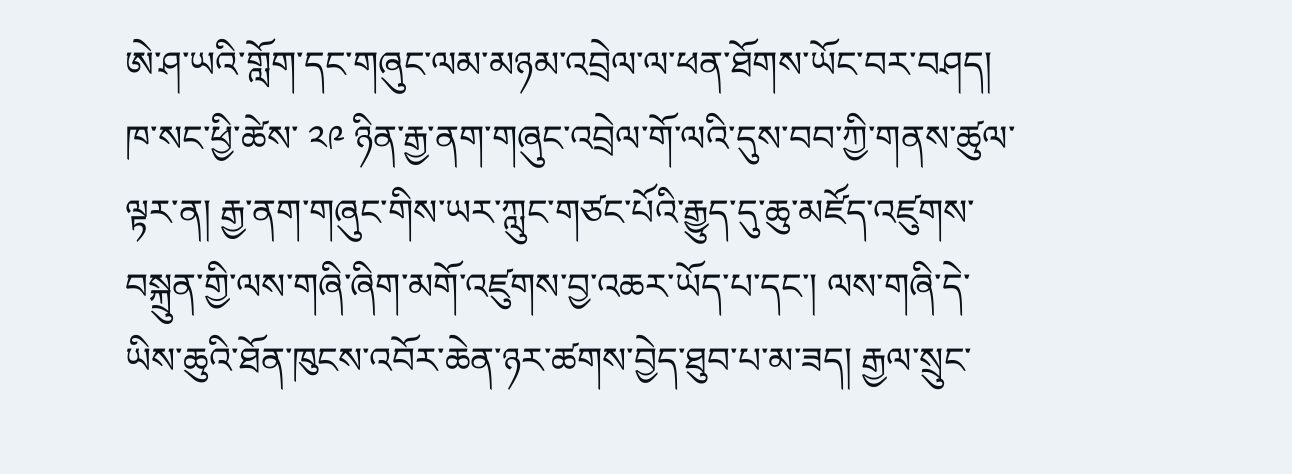ཨེ་ཤ་ཡའི་གློག་དང་གཞུང་ལམ་མཉམ་འབྲེལ་ལ་ཕན་ཐོགས་ཡོང་བར་བཤད། ཁ་སང་ཕྱི་ཚེས་ ༢༩ ཉིན་རྒྱ་ནག་གཞུང་འབྲེལ་གོ་ལའི་དུས་བབ་ཀྱི་གནས་ཚུལ་ལྟར་ན། རྒྱ་ནག་གཞུང་གིས་ཡར་ཀླུང་གཙང་པོའི་རྒྱུད་དུ་ཆུ་མཛོད་འཛུགས་བསྐྲུན་གྱི་ལས་གཞི་ཞིག་མགོ་འཛུགས་བྱ་འཆར་ཡོད་པ་དང་། ལས་གཞི་དེ་ཡིས་ཆུའི་ཐོན་ཁུངས་འབོར་ཆེན་ཉར་ཚགས་བྱེད་ཐུབ་པ་མ་ཟད། རྒྱལ་སྲུང་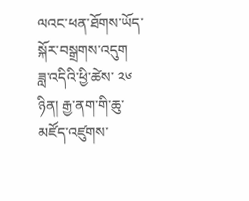ལའང་ཕན་ཐོགས་ཡོད་སྐོར་བསྒྲགས་འདུག
ཟླ་འདིའི་ཕྱི་ཚེས་ ༢༦ ཉིན། རྒྱ་ནག་གི་ཆུ་མཛོད་འཛུགས་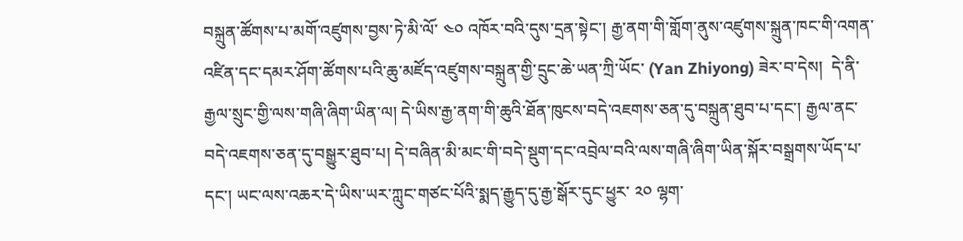བསྐྲུན་ཚོགས་པ་མགོ་འཛུགས་བྱས་ཏེ་མི་ལོ་ ༤༠ འཁོར་བའི་དུས་དྲན་སྟེང་། རྒྱ་ནག་གི་གློག་ནུས་འཛུགས་སྐྲུན་ཁང་གི་འགན་འཛིན་དང་དམར་ཤོག་ཚོགས་པའི་ཆུ་མཛོད་འཛུགས་བསྐྲུན་གྱི་དྲུང་ཆེ་ཡན་ཀྲི་ཡོང་ (Yan Zhiyong) ཟེར་བ་དེས།  དེ་ནི་རྒྱལ་སྲུང་གྱི་ལས་གཞི་ཞིག་ཡིན་ལ། དེ་ཡིས་རྒྱ་ནག་གི་ཆུའི་ཐོན་ཁུངས་བདེ་འཇགས་ཅན་དུ་བསྐྲུན་ཐུབ་པ་དང་། རྒྱལ་ནང་བདེ་འཇགས་ཅན་དུ་བསྒྱུར་ཐུབ་པ། དེ་བཞིན་མི་མང་གི་བདེ་སྡུག་དང་འབྲེལ་བའི་ལས་གཞི་ཞིག་ཡིན་སྐོར་བསྒྲགས་ཡོད་པ་དང་། ཡང་ལས་འཆར་དེ་ཡིས་ཡར་ཀླུང་གཙང་པོའི་སྨད་རྒྱུད་དུ་རྒྱ་སྒོར་དུང་ཕྱུར་ ༢༠ ལྷག་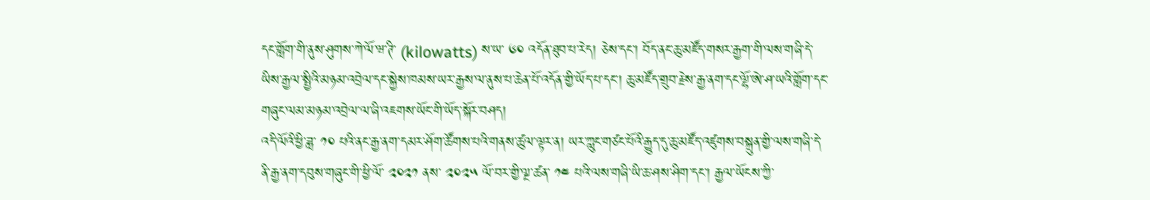དང་གློག་གི་ནུས་ཤུགས་ཀེ་ལོ་ཝ་ཊི་ (kilowatts) ས་ཡ་ ༦༠ འདོན་ཐུབ་པ་རེད། ཅེས་དང་། བོད་ནང་ཆུ་མཛོད་གསར་རྒྱག་གི་ལས་གཞི་དེ་ཡིས་རྒྱལ་སྤྱིའི་མཉམ་འབྲེལ་དང་སྐྱེས་ཁམས་ཡར་རྒྱས་ལ་ནུས་པ་ཆེན་པོ་འདོན་གྱི་ཡོད་པ་དང་། ཆུ་མཛོད་གྲུབ་རྗེས་རྒྱ་ནག་དང་ལྷོ་ཨེ་ཤ་ཡའི་གློག་དང་གཞུང་ལམ་མཉམ་འབྲེལ་ལ་ཞི་འཇགས་ཡོང་གི་ཡོད་སྐོར་བཤད།
འདི་ལོའི་ཕྱི་ཟླ་ ༡༠ པའི་ནང་རྒྱ་ནག་དམར་ཤོག་ཚོགས་པའི་གནས་ཚུལ་ལྟར་ན། ཡར་ཀླུང་གཙང་པོའི་རྒྱུད་དུ་ཆུ་མཛོད་འཛུགས་བསྐྲུན་གྱི་ལས་གཞི་དེ་ནི་རྒྱ་ནག་དབུས་གཞུང་གི་ཕྱི་ལོ་ ༢༠༢༡ ནས་ ༢༠༢༥ ལོ་བར་གྱི་ལྔ་ཚན་ ༡༤ པའི་ལས་གཞི་ཡི་ཆ་ཤས་ཤིག་དང་། རྒྱལ་ཡོངས་ཀྱི་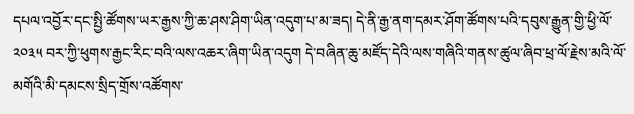དཔལ་འབྱོར་དང་སྤྱི་ཚོགས་ཡར་རྒྱས་ཀྱི་ཆ་ཤས་ཤིག་ཡིན་འདུག་པ་མ་ཟད། དེ་ནི་རྒྱ་ནག་དམར་ཤོག་ཚོགས་པའི་དབུས་རྒྱུན་གྱི་ཕྱི་ལོ་ ༢༠༣༥ བར་ཀྱི་ཕུགས་རྒྱང་རིང་བའི་ལས་འཆར་ཞིག་ཡིན་འདུག དེ་བཞིན་ཆུ་མཛོད་དེའི་ལས་གཞིའི་གནས་ཚུལ་ཞིབ་ཕྲ་ལོ་རྗེས་མའི་ལོ་མགོའི་མི་དམངས་སྲིད་གྲོས་འཚོགས་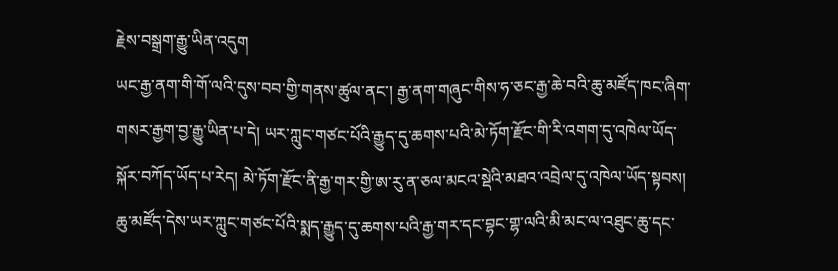རྗེས་བསྒྲག་རྒྱུ་ཡིན་འདུག
ཡང་རྒྱ་ནག་གི་གོ་ལའི་དུས་བབ་གྱི་གནས་ཚུལ་ནང་། རྒྱ་ནག་གཞུང་གིས་ཧ་ཅང་རྒྱ་ཆེ་བའི་ཆུ་མཛོད་ཁང་ཞིག་གསར་རྒྱག་བྱ་རྒྱུ་ཡིན་པ་དེ། ཡར་ཀླུང་གཙང་པོའི་རྒྱུད་དུ་ཆགས་པའི་མེ་ཏོག་རྫོང་གི་རི་འགག་དུ་འཁེལ་ཡོད་སྐོར་བཀོད་ཡོད་པ་རེད། མེ་ཏོག་རྫོང་ནི་རྒྱ་གར་གྱི་ཨ་རུ་ན་ཅལ་མངའ་སྡེའི་མཐའ་འབྲེལ་དུ་འཁེལ་ཡོད་སྟབས། ཆུ་མཛོད་དེས་ཡར་ཀླུང་གཙང་པོའི་སྨད་རྒྱུད་དུ་ཆགས་པའི་རྒྱ་གར་དང་བྷང་གྷ་ལའི་མི་མང་ལ་འཐུང་ཆུ་དང་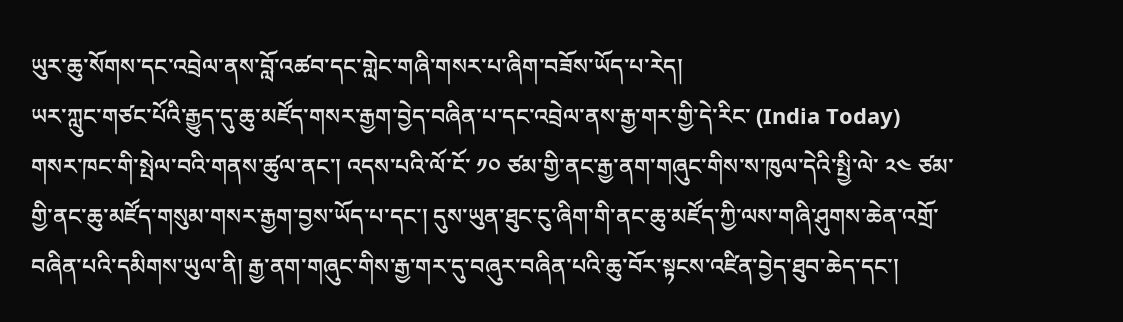ཡུར་ཆུ་སོགས་དང་འབྲེལ་ནས་བློ་འཚབ་དང་གླེང་གཞི་གསར་པ་ཞིག་བཟོས་ཡོད་པ་རེད།
ཡར་ཀླུང་གཙང་པོའི་རྒྱུད་དུ་ཆུ་མཛོད་གསར་རྒྱག་བྱེད་བཞིན་པ་དང་འབྲེལ་ནས་རྒྱ་གར་གྱི་དེ་རིང་ (India Today) གསར་ཁང་གི་སྤེལ་བའི་གནས་ཚུལ་ནང་། འདས་པའི་ལོ་ངོ་ ༡༠ ཙམ་གྱི་ནང་རྒྱ་ནག་གཞུང་གིས་ས་ཁུལ་དེའི་སྤྱི་ལེ་ ༢༤ ཙམ་གྱི་ནང་ཆུ་མཛོད་གསུམ་གསར་རྒྱག་བྱས་ཡོད་པ་དང་། དུས་ཡུན་ཐུང་ངུ་ཞིག་གི་ནང་ཆུ་མཛོད་ཀྱི་ལས་གཞི་ཤུགས་ཆེན་འགྲོ་བཞིན་པའི་དམིགས་ཡུལ་ནི། རྒྱ་ནག་གཞུང་གིས་རྒྱ་གར་དུ་བཞུར་བཞིན་པའི་ཆུ་བོར་སྟངས་འཛིན་བྱེད་ཐུབ་ཆེད་དང་།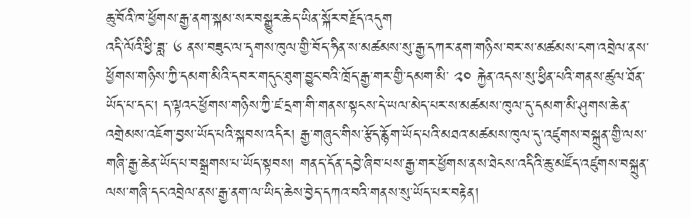ཆུ་བོའི་ཁ་ཕྱོགས་རྒྱ་ནག་སྐམ་སར་བསྒྱུར་ཆེད་ཡིན་སྐོར་བརྗོད་འདུག
འདི་ལོའི་ཕྱི་ཟླ་ ༦ ནས་བཟུང་ལ་དྭགས་ཁུལ་གྱི་བོད་ཧིན་ས་མཚམས་སུ་རྒྱ་དཀར་ནག་གཉིས་བར་ས་མཚམས་ངག་འབྲེལ་ནས་ཕྱོགས་གཉིས་ཀྱི་དམག་མིའི་དབར་གདུང་ཐུག་བྱུང་བའི་ཁྲོད་རྒྱ་གར་གྱི་དམག་མི་ ༢༠ རྐྱེན་འདས་སུ་ཕྱིན་པའི་གནས་ཚུལ་ཐོན་ཡོད་པ་དང་། ད་ལྟའང་ཕྱོགས་གཉིས་ཀྱི་ཛ་དྲག་གི་གནས་སྟངས་དེ་ཡལ་མེད་པར་ས་མཚམས་ཁུལ་དུ་དམག་མི་ཤུགས་ཆེན་འགྲེམས་འཇོག་བྱས་ཡོད་པའི་སྐབས་འདིར། རྒྱ་གཞུང་གིས་རྩོད་རྙོག་ཡོད་པའི་མཐའ་མཚམས་ཁུལ་དུ་འཛུགས་བསྐྲུན་གྱི་ལས་གཞི་རྒྱ་ཆེན་ཡོད་པ་བསྒྲགས་པ་ཡོད་སྟབས། གནད་དོན་དབྱེ་ཞིབ་པས་རྒྱ་གར་ཕྱོགས་ནས་ཐེངས་འདིའི་ཆུ་མཛོད་འཛུགས་བསྐྲུན་ལས་གཞི་དང་འབྲེལ་ནས་རྒྱ་ནག་ལ་ཡིད་ཆེས་བྱེད་དཀའ་བའི་གནས་སུ་ཡོད་པར་བརྟེན།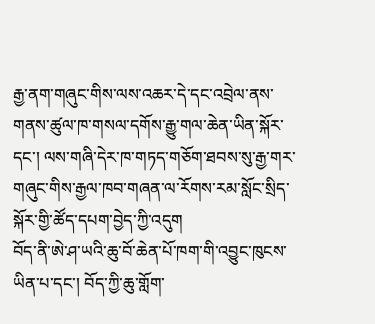རྒྱ་ནག་གཞུང་གིས་ལས་འཆར་དེ་དང་འབྲེལ་ནས་གནས་ཚུལ་ཁ་གསལ་དགོས་རྒྱུ་གལ་ཆེན་ཡིན་སྐོར་དང་། ལས་གཞི་དེར་ཁ་གཏད་གཅོག་ཐབས་སུ་རྒྱ་གར་གཞུང་གིས་རྒྱལ་ཁབ་གཞན་ལ་རོགས་རམ་སློང་སྲིད་སྐོར་གྱི་ཚོད་དཔག་བྱེད་ཀྱི་འདུག
བོད་ནི་ཨེ་ཤ་ཡའི་ཆུ་བོ་ཆེན་པོ་ཁག་གི་འབྱུང་ཁུངས་ཡིན་པ་དང་། བོད་ཀྱི་ཆུ་གློག་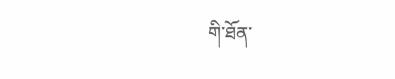གི་ཐོན་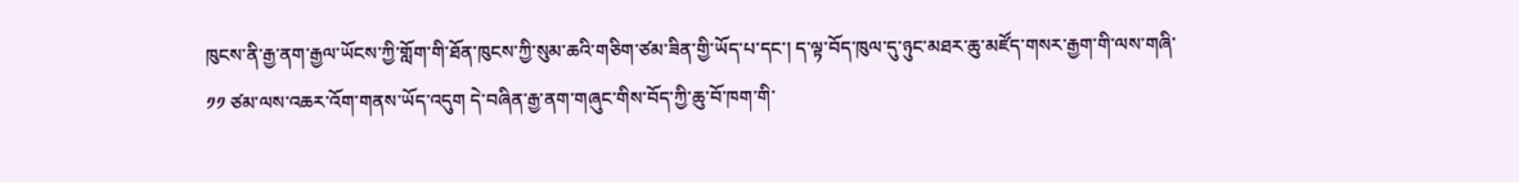ཁུངས་ནི་རྒྱ་ནག་རྒྱལ་ཡོངས་ཀྱི་གློག་གི་ཐོན་ཁུངས་ཀྱི་སུམ་ཆའི་གཅིག་ཙམ་ཟིན་གྱི་ཡོད་པ་དང་། ད་ལྟ་བོད་ཁུལ་དུ་ཉུང་མཐར་ཆུ་མཛོད་གསར་རྒྱག་གི་ལས་གཞི་ ༡༡ ཙམ་ལས་འཆར་འོག་གནས་ཡོད་འདུག དེ་བཞིན་རྒྱ་ནག་གཞུང་གིས་བོད་ཀྱི་ཆུ་བོ་ཁག་གི་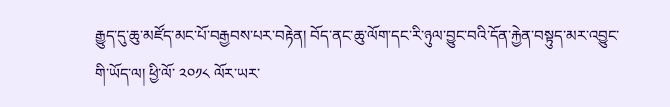རྒྱུད་དུ་ཆུ་མཛོད་མང་པོ་བརྒྱབས་པར་བརྟེན། བོད་ནང་ཆུ་ལོག་དང་རི་ཉུལ་བྱུང་བའི་དོན་རྐྱེན་བསྟུད་མར་འབྱུང་གི་ཡོད་ལ། ཕྱི་ལོ་ ༢༠༡༨ ལོར་ཡར་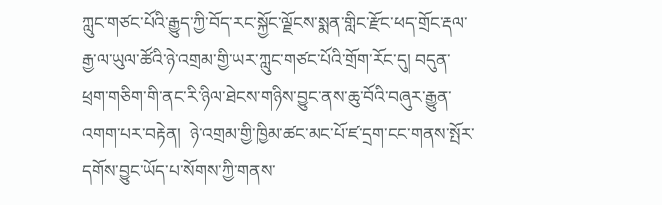ཀླུང་གཙང་པོའི་རྒྱུད་ཀྱི་བོད་རང་སྐྱོང་ལྗོངས་སྨན་གླིང་རྫོང་ཕད་གྲོང་རྡལ་རྒྱ་ལ་ཡུལ་ཚོའི་ཉེ་འགྲམ་གྱི་ཡར་ཀླུང་གཙང་པོའི་གྲོག་རོང་དུ། བདུན་ཕྲག་གཅིག་གི་ནང་རི་ཉིལ་ཐེངས་གཉིས་བྱུང་ནས་ཆུ་བོའི་བཞུར་རྒྱུན་འགག་པར་བརྟེན།  ཉེ་འགྲམ་གྱི་ཁྱིམ་ཚང་མང་པོ་ཛ་དྲག་ངང་གནས་སྤོར་དགོས་བྱུང་ཡོད་པ་སོགས་ཀྱི་གནས་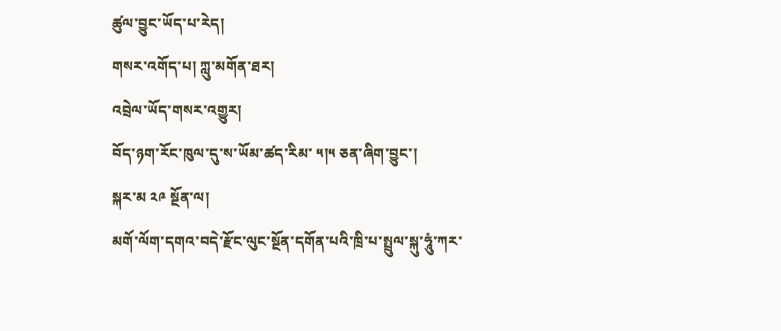ཚུལ་བྱུང་ཡོད་པ་རེད།
གསར་འགོད་པ། ཀླུ་མགོན་ཐར།
འབྲེལ་ཡོད་གསར་འགྱུར།
བོད་ཉག་རོང་ཁུལ་དུ་ས་ཡོམ་ཚད་རིམ་ ༥།༥ ཅན་ཞིག་བྱུང་།
སྐར་མ ༢༩ སྔོན་ལ།
མགོ་ལོག་དགའ་བདེ་རྫོང་ལུང་སྔོན་དགོན་པའི་ཁྲི་པ་སྤྲུལ་སྐུ་ཧཱུཾ་ཀར་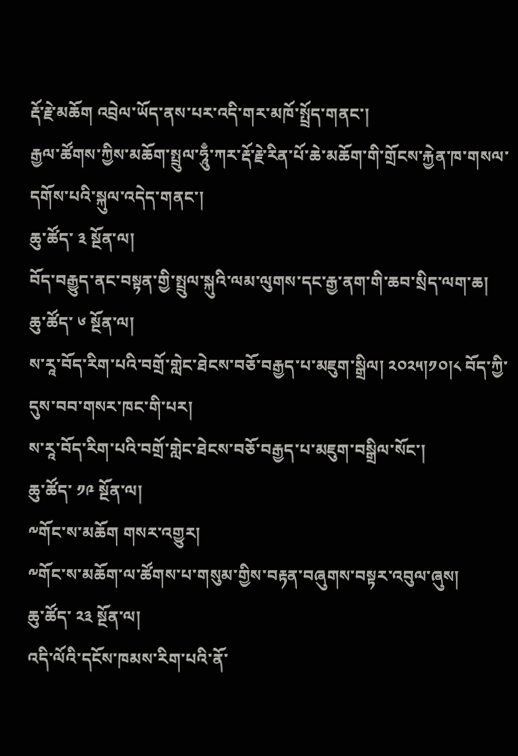རྡོ་རྗེ་མཆོག འབྲེལ་ཡོད་ནས་པར་འདི་གར་མཁོ་སྤྲོད་གནང་།
རྒྱལ་ཚོགས་ཀྱིས་མཆོག་སྤྲུལ་ཧཱུྃ་ཀར་རྡོ་རྗེ་རིན་པོ་ཆེ་མཆོག་གི་གྲོངས་རྐྱེན་ཁ་གསལ་དགོས་པའི་སྐུལ་འདེད་གནང་།
ཆུ་ཚོད་ ༣ སྔོན་ལ།
བོད་བརྒྱུད་ནང་བསྟན་གྱི་སྤྲུལ་སྐུའི་ལམ་ལུགས་དང་རྒྱ་ནག་གི་ཆབ་སྲིད་ལག་ཆ།
ཆུ་ཚོད་ ༦ སྔོན་ལ།
ས་རཱ་བོད་རིག་པའི་བགྲོ་གླེང་ཐེངས་བཅོ་བརྒྱད་པ་མཇུག་སྒྲིལ། ༢༠༢༥།༡༠།༨ བོད་ཀྱི་དུས་བབ་གསར་ཁང་གི་པར།
ས་རཱ་བོད་རིག་པའི་བགྲོ་གླེང་ཐེངས་བཅོ་བརྒྱད་པ་མཇུག་བསྒྲིལ་སོང་།
ཆུ་ཚོད་ ༡༩ སྔོན་ལ།
༸གོང་ས་མཆོག གསར་འགྱུར།
༸གོང་ས་མཆོག་ལ་ཚོགས་པ་གསུམ་གྱིས་བརྟན་བཞུགས་བསྟར་འབུལ་ཞུས།
ཆུ་ཚོད་ ༢༣ སྔོན་ལ།
འདི་ལོའི་དངོས་ཁམས་རིག་པའི་ནོ་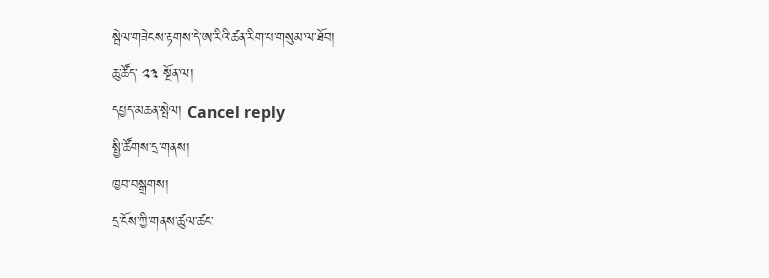སྦེལ་གཟེངས་རྟགས་དེ་ཨ་རིའི་ཚན་རིག་པ་གསུམ་ལ་ཐོབ།
ཆུ་ཚོད་ ༢༣ སྔོན་ལ།
དཔྱད་མཆན་སྤེལ། Cancel reply
སྤྱི་ཚོགས་དྲ་གནས།
ཁྱབ་བསྒྲགས།
དྲ་ངོས་ཀྱི་གནས་ཚུལ་ཚང་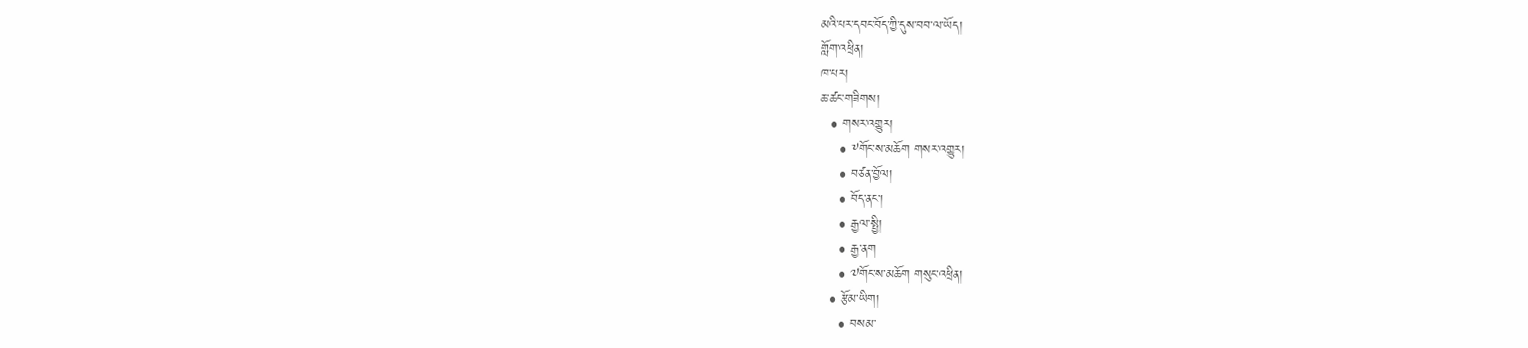མའི་པར་དབང་བོད་ཀྱི་དུས་བབ་ལ་ཡོད།
གློག་འཕྲིན།
ཁ་པར།
ཆ་ཚང་གཟིགས།
  • གསར་འགྱུར།
    • ༸གོང་ས་མཆོག གསར་འགྱུར།
    • བཙན་བྱོལ།
    • བོད་ནང་།
    • རྒྱལ་སྤྱི།
    • རྒྱ་ནག
    • ༧གོང་ས་མཆོག གསུང་འཕྲིན།
  • རྩོམ་ཡིག།
    • བསམ་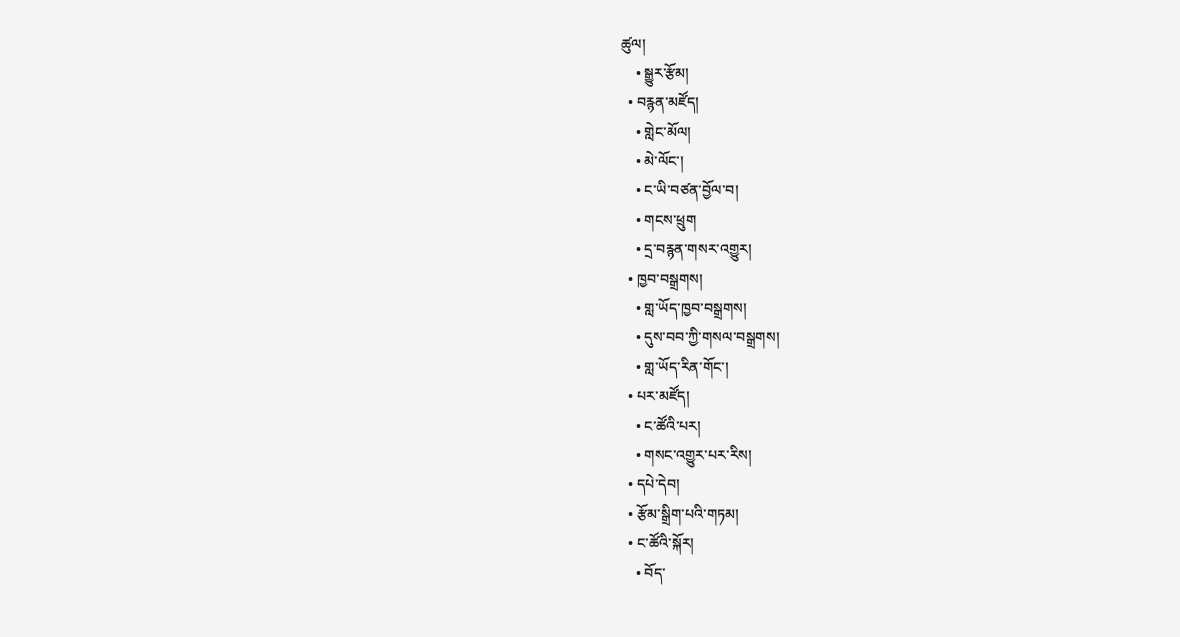ཚུལ།
    • སྒྱུར་རྩོམ།
  • བརྙན་མཛོད།
    • གླེང་མོལ།
    • མེ་ལོང་།
    • ང་ཡི་བཙན་བྱོལ་བ།
    • གངས་ཕྲུག
    • དྲ་བརྙན་གསར་འགྱུར།
  • ཁྱབ་བསྒྲགས།
    • གླ་ཡོད་ཁྱབ་བསྒྲགས།
    • དུས་བབ་ཀྱི་གསལ་བསྒྲགས།
    • གླ་ཡོད་རིན་གོང་།
  • པར་མཛོད།
    • ང་ཚོའི་པར།
    • གསང་འགྱུར་པར་རིས།
  • དཔེ་དེབ།
  • རྩོམ་སྒྲིག་པའི་གཏམ།
  • ང་ཚོའི་སྐོར།
    • བོད་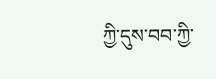ཀྱི་དུས་བབ་ཀྱི་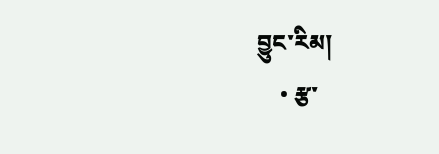བྱུང་རིམ།
    • རྩ་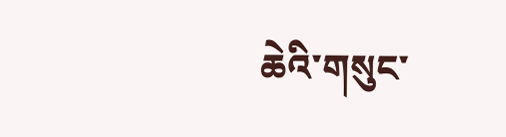ཆེའི་གསུང་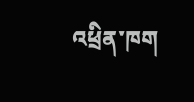འཕྲིན་ཁག